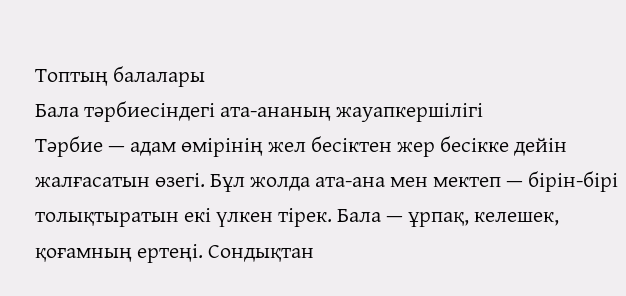Топтың балалары
Бала тәрбиесіндегі ата-ананың жауапкершілігі
Тәрбие — адам өмірінің жел бесіктен жер бесікке дейін жалғасатын өзегі. Бұл жолда ата-ана мен мектеп — бірін-бірі толықтыратын екі үлкен тірек. Бала — ұрпақ, келешек, қоғамның ертеңі. Сондықтан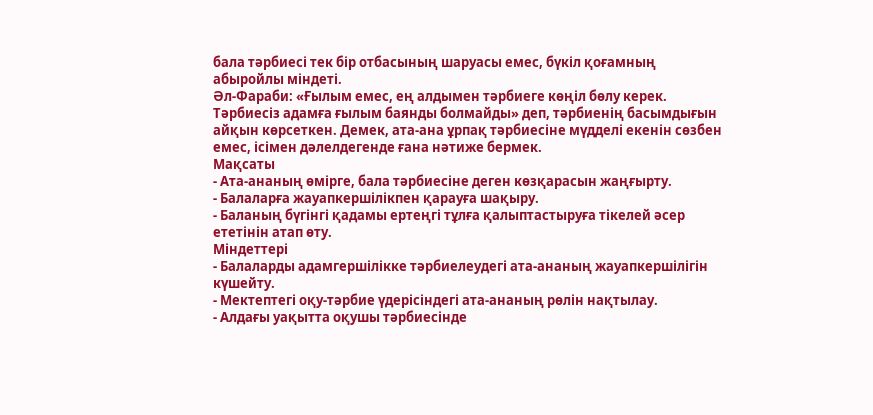бала тәрбиесі тек бір отбасының шаруасы емес, бүкіл қоғамның абыройлы міндеті.
Әл-Фараби: «Ғылым емес, ең алдымен тәрбиеге көңіл бөлу керек. Тәрбиесіз адамға ғылым баянды болмайды» деп, тәрбиенің басымдығын айқын көрсеткен. Демек, ата-ана ұрпақ тәрбиесіне мүдделі екенін сөзбен емес, ісімен дәлелдегенде ғана нәтиже бермек.
Мақсаты
- Ата-ананың өмірге, бала тәрбиесіне деген көзқарасын жаңғырту.
- Балаларға жауапкершілікпен қарауға шақыру.
- Баланың бүгінгі қадамы ертеңгі тұлға қалыптастыруға тікелей әсер ететінін атап өту.
Міндеттері
- Балаларды адамгершілікке тәрбиелеудегі ата-ананың жауапкершілігін күшейту.
- Мектептегі оқу-тәрбие үдерісіндегі ата-ананың рөлін нақтылау.
- Алдағы уақытта оқушы тәрбиесінде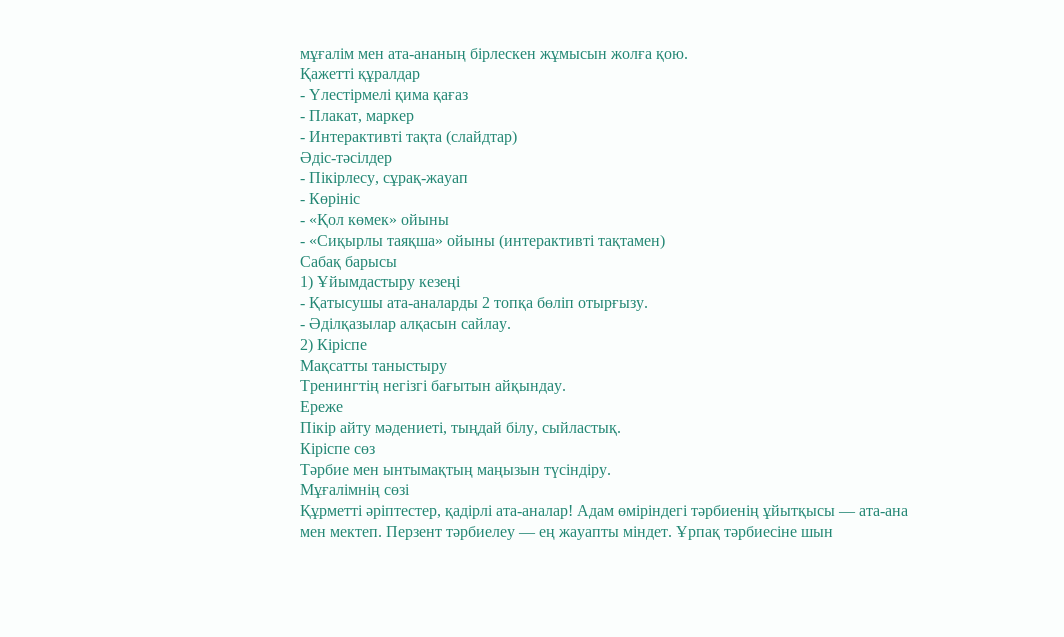мұғалім мен ата-ананың бірлескен жұмысын жолға қою.
Қажетті құралдар
- Үлестірмелі қима қағаз
- Плакат, маркер
- Интерактивті тақта (слайдтар)
Әдіс-тәсілдер
- Пікірлесу, сұрақ-жауап
- Көрініс
- «Қол көмек» ойыны
- «Сиқырлы таяқша» ойыны (интерактивті тақтамен)
Сабақ барысы
1) Ұйымдастыру кезеңі
- Қатысушы ата-аналарды 2 топқа бөліп отырғызу.
- Әділқазылар алқасын сайлау.
2) Кіріспе
Мақсатты таныстыру
Тренингтің негізгі бағытын айқындау.
Ереже
Пікір айту мәдениеті, тыңдай білу, сыйластық.
Кіріспе сөз
Тәрбие мен ынтымақтың маңызын түсіндіру.
Мұғалімнің сөзі
Құрметті әріптестер, қадірлі ата-аналар! Адам өміріндегі тәрбиенің ұйытқысы — ата-ана мен мектеп. Перзент тәрбиелеу — ең жауапты міндет. Ұрпақ тәрбиесіне шын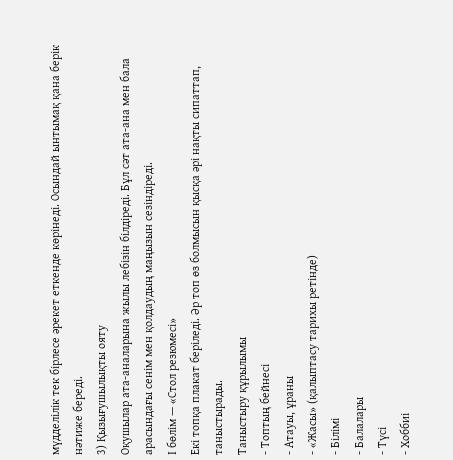мүдделілік тек бірлесе әрекет еткенде көрінеді. Осындай ынтымақ қана берік нәтиже береді.
3) Қызығушылықты ояту
Оқушылар ата-аналарына жылы лебізін білдіреді. Бұл сәт ата-ана мен бала арасындағы сенім мен қолдаудың маңызын сезіндіреді.
I бөлім — «Стол резюмесі»
Екі топқа плакат беріледі. Әр топ өз болмысын қысқа әрі нақты сипаттап, таныстырады.
Таныстыру құрылымы
- Топтың бейнесі
- Атауы, ұраны
- «Жасы» (қалыптасу тарихы ретінде)
- Білімі
- Балалары
- Түсі
- Хоббиі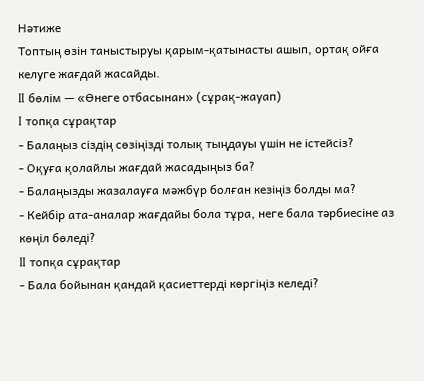Нәтиже
Топтың өзін таныстыруы қарым-қатынасты ашып, ортақ ойға келуге жағдай жасайды.
II бөлім — «Өнеге отбасынан» (сұрақ-жауап)
I топқа сұрақтар
- Балаңыз сіздің сөзіңізді толық тыңдауы үшін не істейсіз?
- Оқуға қолайлы жағдай жасадыңыз ба?
- Балаңызды жазалауға мәжбүр болған кезіңіз болды ма?
- Кейбір ата-аналар жағдайы бола тұра, неге бала тәрбиесіне аз көңіл бөледі?
II топқа сұрақтар
- Бала бойынан қандай қасиеттерді көргіңіз келеді?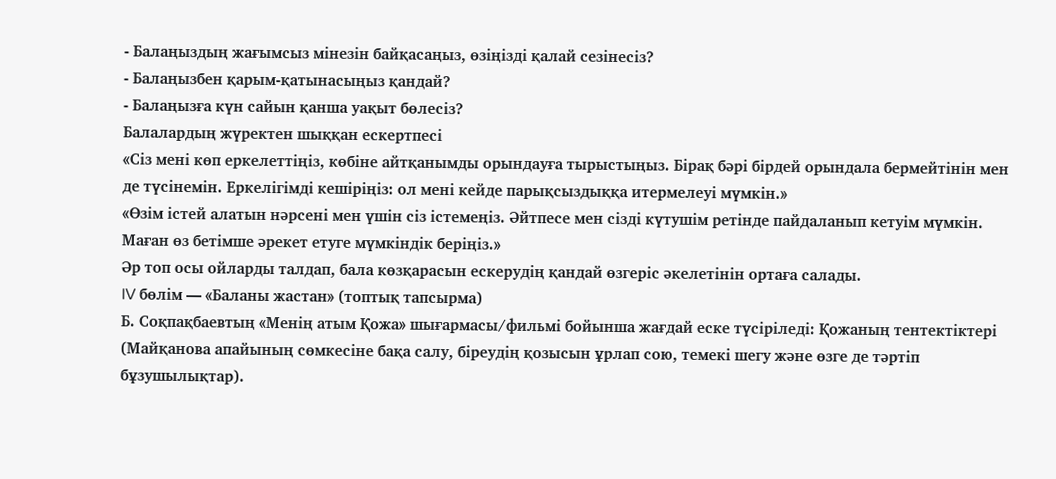- Балаңыздың жағымсыз мінезін байқасаңыз, өзіңізді қалай сезінесіз?
- Балаңызбен қарым-қатынасыңыз қандай?
- Балаңызға күн сайын қанша уақыт бөлесіз?
Балалардың жүректен шыққан ескертпесі
«Сіз мені көп еркелеттіңіз, көбіне айтқанымды орындауға тырыстыңыз. Бірақ бәрі бірдей орындала бермейтінін мен де түсінемін. Еркелігімді кешіріңіз: ол мені кейде парықсыздыққа итермелеуі мүмкін.»
«Өзім істей алатын нәрсені мен үшін сіз істемеңіз. Әйтпесе мен сізді күтушім ретінде пайдаланып кетуім мүмкін. Маған өз бетімше әрекет етуге мүмкіндік беріңіз.»
Әр топ осы ойларды талдап, бала көзқарасын ескерудің қандай өзгеріс әкелетінін ортаға салады.
IV бөлім — «Баланы жастан» (топтық тапсырма)
Б. Соқпақбаевтың «Менің атым Қожа» шығармасы/фильмі бойынша жағдай еске түсіріледі: Қожаның тентектіктері (Майқанова апайының сөмкесіне бақа салу, біреудің қозысын ұрлап сою, темекі шегу және өзге де тәртіп бұзушылықтар).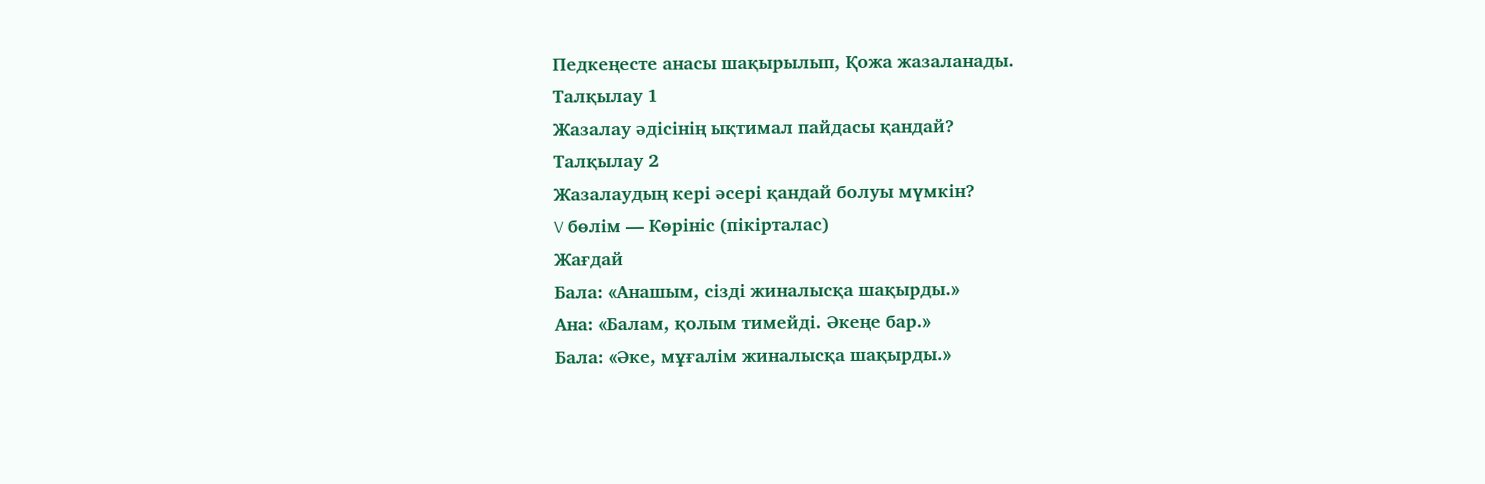Педкеңесте анасы шақырылып, Қожа жазаланады.
Талқылау 1
Жазалау әдісінің ықтимал пайдасы қандай?
Талқылау 2
Жазалаудың кері әсері қандай болуы мүмкін?
V бөлім — Көрініс (пікірталас)
Жағдай
Бала: «Анашым, сізді жиналысқа шақырды.»
Ана: «Балам, қолым тимейді. Әкеңе бар.»
Бала: «Әке, мұғалім жиналысқа шақырды.»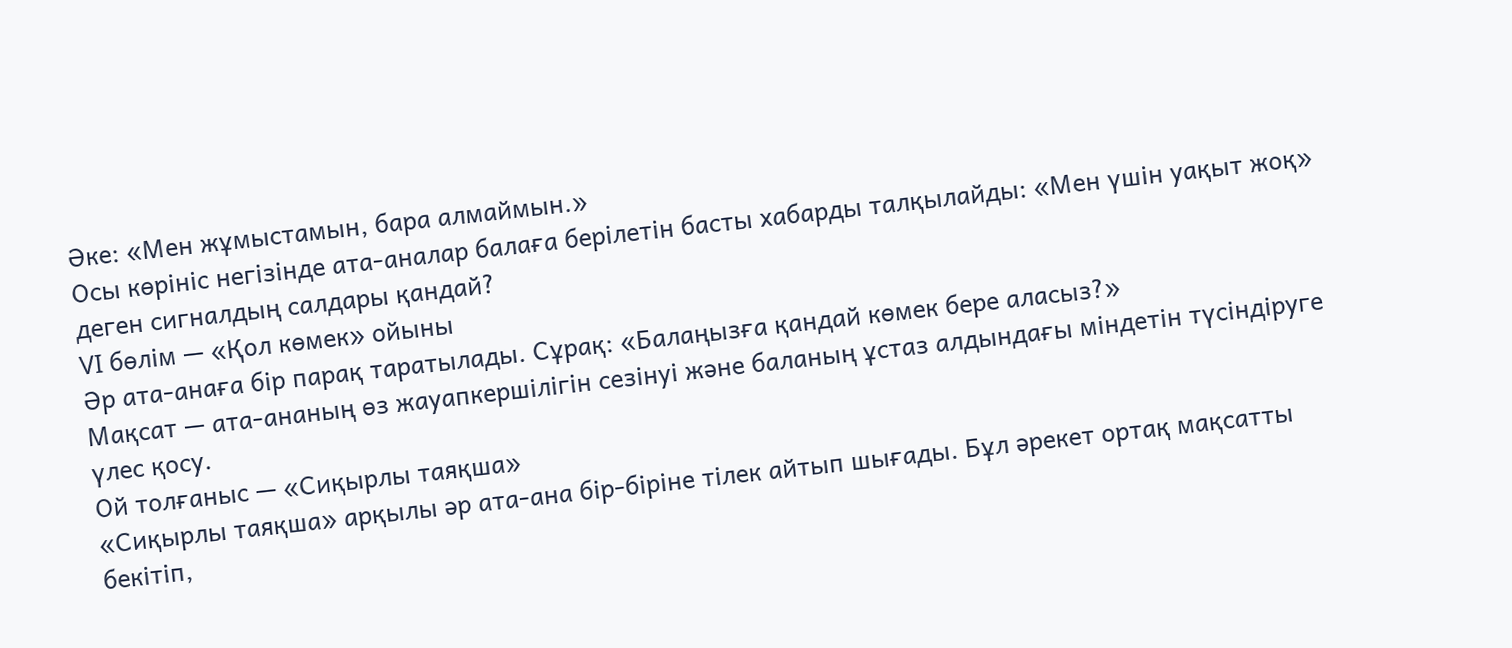Әке: «Мен жұмыстамын, бара алмаймын.»
Осы көрініс негізінде ата-аналар балаға берілетін басты хабарды талқылайды: «Мен үшін уақыт жоқ» деген сигналдың салдары қандай?
VI бөлім — «Қол көмек» ойыны
Әр ата-анаға бір парақ таратылады. Сұрақ: «Балаңызға қандай көмек бере аласыз?»
Мақсат — ата-ананың өз жауапкершілігін сезінуі және баланың ұстаз алдындағы міндетін түсіндіруге үлес қосу.
Ой толғаныс — «Сиқырлы таяқша»
«Сиқырлы таяқша» арқылы әр ата-ана бір-біріне тілек айтып шығады. Бұл әрекет ортақ мақсатты бекітіп,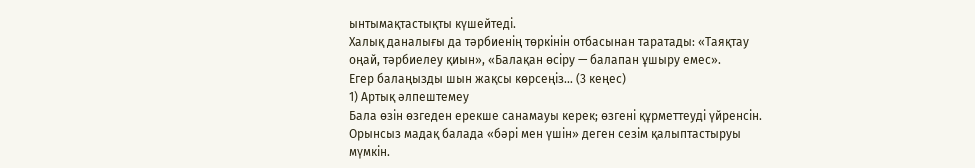ынтымақтастықты күшейтеді.
Халық даналығы да тәрбиенің төркінін отбасынан таратады: «Таяқтау оңай, тәрбиелеу қиын», «Балақан өсіру — балапан ұшыру емес».
Егер балаңызды шын жақсы көрсеңіз… (3 кеңес)
1) Артық әлпештемеу
Бала өзін өзгеден ерекше санамауы керек; өзгені құрметтеуді үйренсін. Орынсыз мадақ балада «бәрі мен үшін» деген сезім қалыптастыруы мүмкін.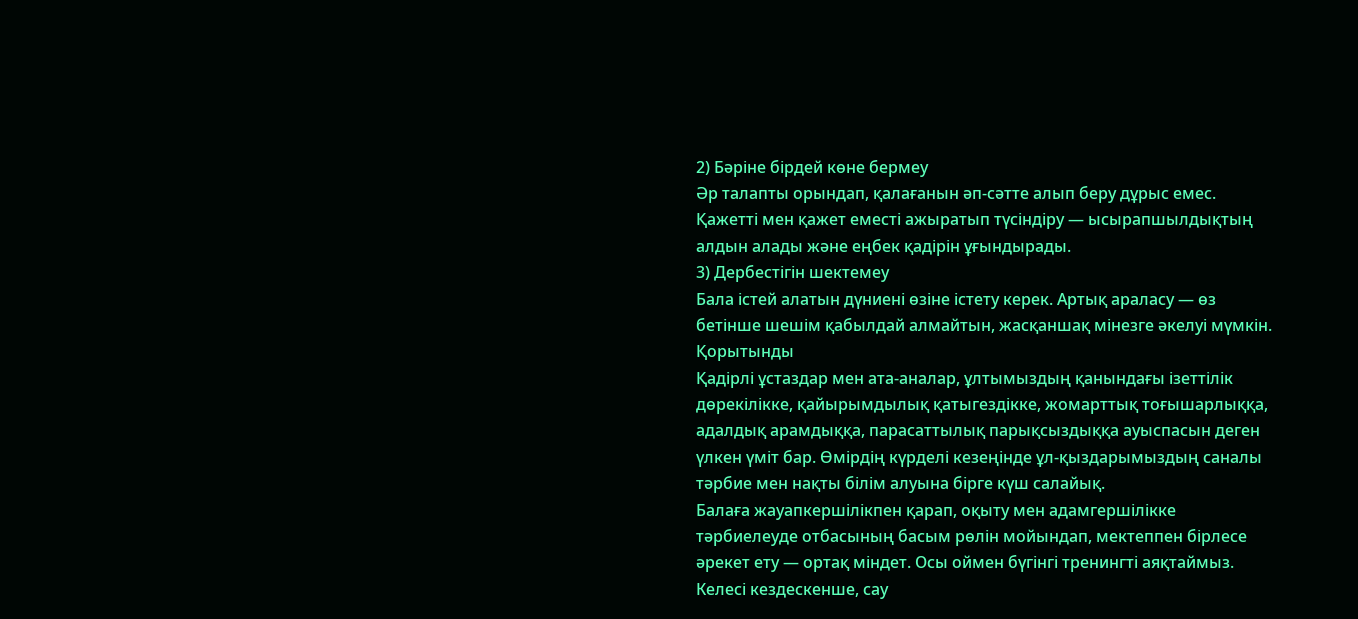2) Бәріне бірдей көне бермеу
Әр талапты орындап, қалағанын әп-сәтте алып беру дұрыс емес. Қажетті мен қажет еместі ажыратып түсіндіру — ысырапшылдықтың алдын алады және еңбек қадірін ұғындырады.
3) Дербестігін шектемеу
Бала істей алатын дүниені өзіне істету керек. Артық араласу — өз бетінше шешім қабылдай алмайтын, жасқаншақ мінезге әкелуі мүмкін.
Қорытынды
Қадірлі ұстаздар мен ата-аналар, ұлтымыздың қанындағы ізеттілік дөрекілікке, қайырымдылық қатыгездікке, жомарттық тоғышарлыққа, адалдық арамдыққа, парасаттылық парықсыздыққа ауыспасын деген үлкен үміт бар. Өмірдің күрделі кезеңінде ұл-қыздарымыздың саналы тәрбие мен нақты білім алуына бірге күш салайық.
Балаға жауапкершілікпен қарап, оқыту мен адамгершілікке тәрбиелеуде отбасының басым рөлін мойындап, мектеппен бірлесе әрекет ету — ортақ міндет. Осы оймен бүгінгі тренингті аяқтаймыз. Келесі кездескенше, сау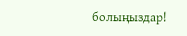болыңыздар!